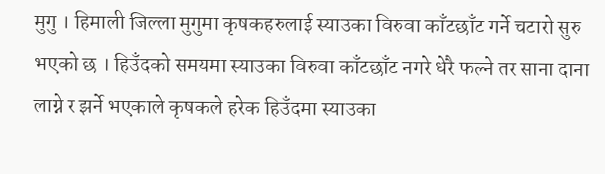मुगु । हिमाली जिल्ला मुगुमा कृषकहरुलाई स्याउका विरुवा काँटछाँट गर्ने चटारो सुरु भएको छ । हिउँदको समयमा स्याउका विरुवा काँटछाँट नगरे धेरै फल्ने तर साना दाना लाग्ने र झर्ने भएकाले कृषकले हरेक हिउँदमा स्याउका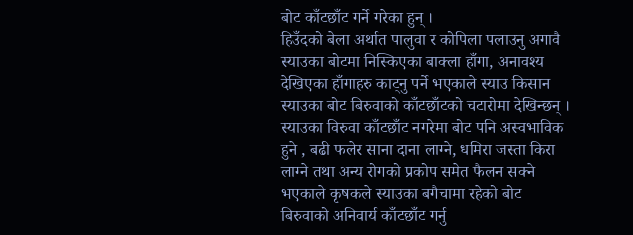बोट काँटछाँट गर्ने गरेका हुन् ।
हिउँदको बेला अर्थात पालुवा र कोपिला पलाउनु अगावै स्याउका बोटमा निस्किएका बाक्ला हाँगा, अनावश्य देखिएका हाँगाहरु काट्नु पर्ने भएकाले स्याउ किसान स्याउका बोट बिरुवाको काँटछाँटको चटारोमा देखिन्छन् । स्याउका विरुवा काँटछाँट नगरेमा बोट पनि अस्वभाविक हुने , बढी फलेर साना दाना लाग्ने, धमिरा जस्ता किरा लाग्ने तथा अन्य रोगको प्रकोप समेत फैलन सक्ने भएकाले कृषकले स्याउका बगैचामा रहेको बोट बिरुवाको अनिवार्य काँटछाँट गर्नु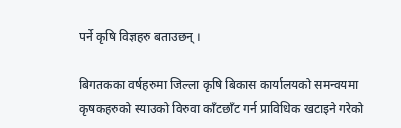पर्ने कृषि विज्ञहरु बताउछन् ।

बिगतकका वर्षहरुमा जिल्ला कृषि बिकास कार्यालयको समन्वयमा कृषकहरुको स्याउको विरुवा काँटछाँट गर्न प्राविधिक खटाइने गरेको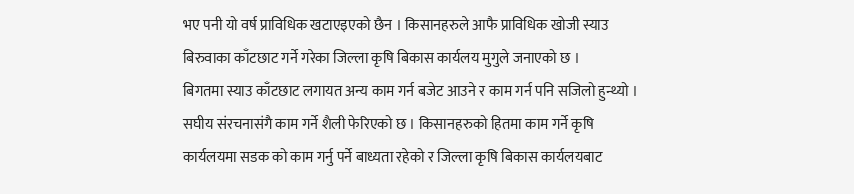भए पनी यो वर्ष प्राविधिक खटाएइएको छैन । किसानहरुले आफै प्राविधिक खोजी स्याउ बिरुवाका काँटछाट गर्ने गरेका जिल्ला कृषि बिकास कार्यलय मुगुले जनाएको छ ।
बिगतमा स्याउ काँटछाट लगायत अन्य काम गर्न बजेट आउने र काम गर्न पनि सजिलो हुन्थ्यो । सघीय संरचनासंगै काम गर्ने शैली फेरिएको छ । किसानहरुको हितमा काम गर्ने कृषि कार्यलयमा सडक को काम गर्नु पर्ने बाध्यता रहेको र जिल्ला कृषि बिकास कार्यलयबाट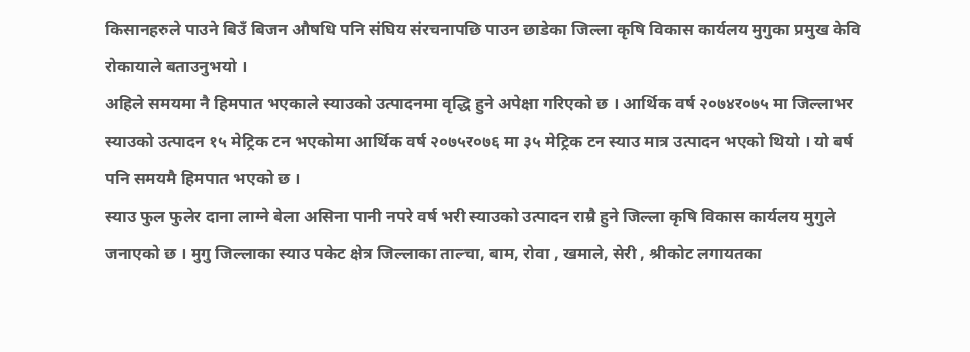किसानहरुले पाउने बिउँ बिजन औषधि पनि संघिय संरचनापछि पाउन छाडेका जिल्ला कृषि विकास कार्यलय मुगुका प्रमुख केवि रोकायाले बताउनुभयो ।
अहिले समयमा नै हिमपात भएकाले स्याउको उत्पादनमा वृद्धि हुने अपेक्षा गरिएको छ । आर्थिक वर्ष २०७४र०७५ मा जिल्लाभर स्याउको उत्पादन १५ मेट्रिक टन भएकोमा आर्थिक वर्ष २०७५र०७६ मा ३५ मेट्रिक टन स्याउ मात्र उत्पादन भएको थियो । यो बर्ष पनि समयमै हिमपात भएको छ ।
स्याउ फुल फुलेर दाना लाग्ने बेला असिना पानी नपरे वर्ष भरी स्याउको उत्पादन राम्रै हुने जिल्ला कृषि विकास कार्यलय मुगुले जनाएको छ । मुगु जिल्लाका स्याउ पकेट क्षेत्र जिल्लाका ताल्चा, बाम, रोवा , खमाले, सेरी , श्रीकोट लगायतका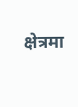क्षेत्रमा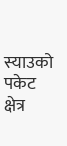स्याउको पकेट क्षेत्र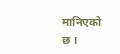मानिएको छ ।